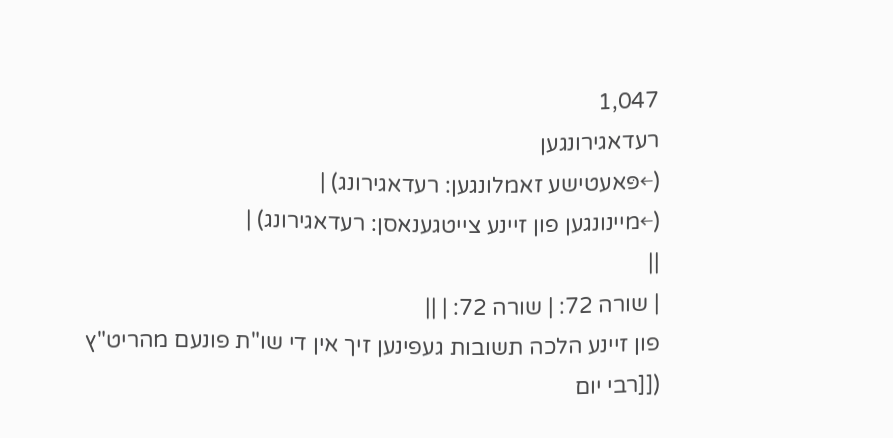1,047
רעדאגירונגען
(←פּאעטישע זאמלונגען: רעדאגירונג) |
(←מיינונגען פון זיינע צייטגענאסן: רעדאגירונג) |
||
| שורה 72: | שורה 72: | ||
פון זיינע הלכה תשובות געפינען זיך אין די שו"ת פונעם מהריט"ץ ([[רבי יום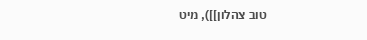טוב צהלון]]), מיט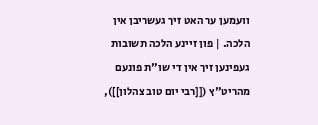וועמען ער האט זיך געשריבן אין הלכה. | פון זיינע הלכה תשובות געפינען זיך אין די שו"ת פונעם מהריט"ץ ([[רבי יום טוב צהלון]]),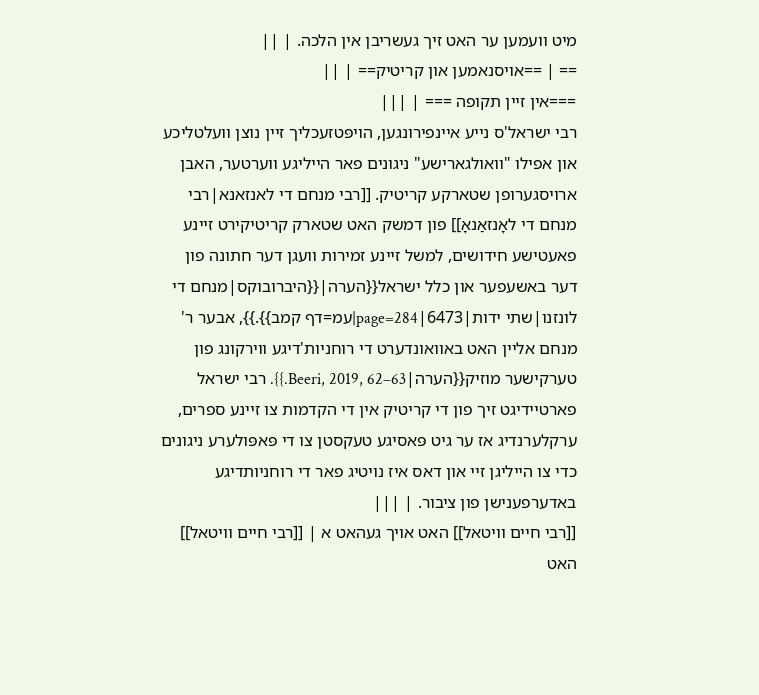מיט וועמען ער האט זיך געשריבן אין הלכה. | ||
== | ==אויסנאמען און קריטיק== | ||
===אין זיין תקופה === | |||
רבי ישראל'ס נייע איינפירונגען, הויפּטזעכליך זיין נוצן וועלטליכע און אפילו "וואולגארישע" ניגונים פאר הייליגע ווערטער, האבן ארויסגערופן שטארקע קריטיק. [[רבי מנחם די לאנזאנא|רבי מנחם די לאָנזאַנאָ]] פון דמשק האט שטארק קריטיקירט זיינע פאעטישע חידושים, למשל זיינע זמירות וועגן דער חתונה פון דער באשעפער און כלל ישראל{{הערה|{{היברובוקס|מנחם די לונזנו|שתי ידות|6473|page=284|עמ=דף קמב}}.}}, אבער ר' מנחם אליין האט באוואונדערט די רוחניות'דיגע ווירקונג פון טערקישער מוזיק{{הערה|Beeri, 2019, 62–63.}}. רבי ישראל פארטיידיגט זיך פון די קריטיק אין די הקדמות צו זיינע ספרים, ערקלערנדיג אז ער גיט פּאסיגע טעקסטן צו די פּאפּולערע ניגונים כדי צו הייליגן זיי און דאס איז נויטיג פאר די רוחניותדיגע באדערפענישן פון ציבור. | |||
[[רבי חיים וויטאל]] האט אויך געהאט א | [[רבי חיים וויטאל]] האט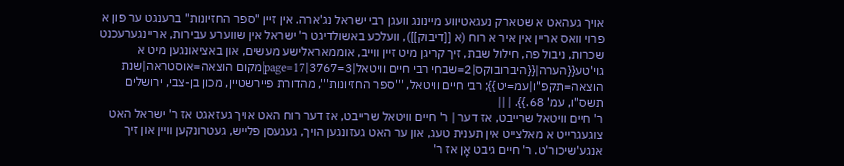אויך געהאט א שטארק נעגאטיווע מיינונג וועגן רבי ישראל נג'ארה. אין זיין "ספר החזיונות" ברענגט ער פון א פרוי וואס אריין אין איר א רוח (א [[דיבוק]]), וועלכע באשולדיגט ר' ישראל אין שווערע עבירות, אריינגערעכנט שכרות, ניבול פה, חילול שבת, זיך קריגן מיט זיין ווייב, אוממאראלישע מעשים, און באציאונגען מיט א גוי'טע{{הערה|{{היברובוקס|2=שבחי רבי חיים וויטאל|3=3767|page=17|מקום הוצאה=אוסטראה|שנת הוצאה=תקפ"ו|עמ=יט}}; רבי חיים וויטאל, '''ספר החזיונות''', מהדורת פיירשטיין, מכון בן-צבי, ירושלים תשס"ו, עמ' 68.}}. | ||
ר' חיים וויטאל שרייבט, אז דער | ר' חיים וויטאל שרייבט, אז דער רוח האט אויך געזאגט אז ר' ישראל האט צוגעגרייט א מאלצייט אין תענית טעג, און ער האט געזונגען הויך, געגעסן פלייש, געטרונקען וויין און זיך אנגע'שיכור'ט. ר' חיים גיבט אָן אז ר'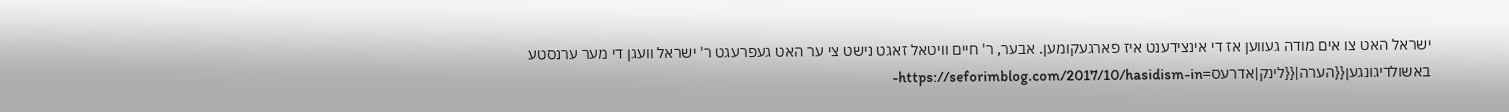ישראל האט צו אים מודה געווען אז די אינצידענט איז פארגעקומען. אבער, ר' חיים וויטאל זאגט נישט צי ער האט געפרעגט ר' ישראל וועגן די מער ערנסטע באשולדיגונגען{{הערה|{{לינק|אדרעס=https://seforimblog.com/2017/10/hasidism-in-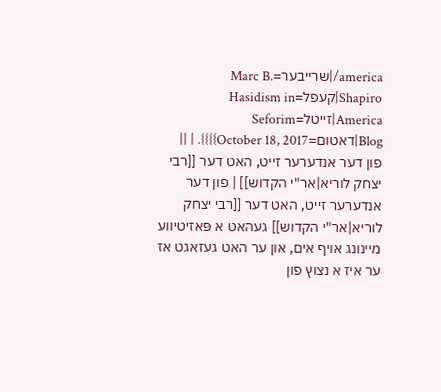america/|שרייבער=Marc B. Shapiro|קעפל=Hasidism in America|זייטל=Seforim Blog|דאטום=October 18, 2017}}}}. | ||
פון דער אנדערער זייט, האט דער [[רבי יצחק לוריא|אר"י הקדוש]] | פון דער אנדערער זייט, האט דער [[רבי יצחק לוריא|אר"י הקדוש]] געהאט א פּאזיטיווע מיינונג אויף אים, און ער האט געזאגט אז ער איז א נצוץ פון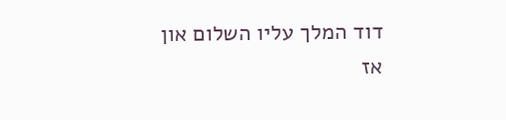דוד המלך עליו השלום און אז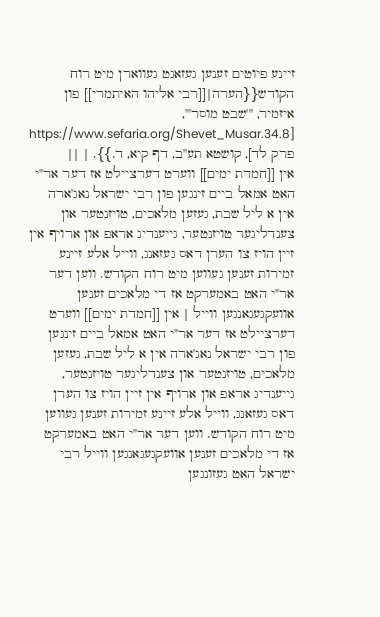זיינע פיוטים זענען געזאגט געווארן מיט רוח הקודש{{הערה|[[רבי אליהו האיתמרי]] פון איזמיר, '''שבט מוסר''', [https://www.sefaria.org/Shevet_Musar.34.8 פרק לד], קושטא תע"ב, דף קיא, ד.}}. | ||
אין [[חמדת ימים]] ווערט דערציילט אז דער אר"י האט אמאל ביים זינגען פון רבי ישראל נאג'ארה אין א ליל שבת, געזען מלאכים, טויזנטער און צענדליגער טויזנטער, גייענדיג אראפ און ארויף אין זיין הויז צו הערן דאס געזאנג, ווייל אלע זיינע זמירות זענען געווען מיט רוח הקודש. ווען דער אר"י האט באמערקט אז די מלאכים זענען אוועקגעגאנגען ווייל | אין [[חמדת ימים]] ווערט דערציילט אז דער אר"י האט אמאל ביים זינגען פון רבי ישראל נאג'ארה אין א ליל שבת, געזען מלאכים, טויזנטער און צענדליגער טויזנטער, גייענדיג אראפ און ארויף אין זיין הויז צו הערן דאס געזאנג, ווייל אלע זיינע זמירות זענען געווען מיט רוח הקודש. ווען דער אר"י האט באמערקט אז די מלאכים זענען אוועקגעגאנגען ווייל רבי ישראל האט געזונגען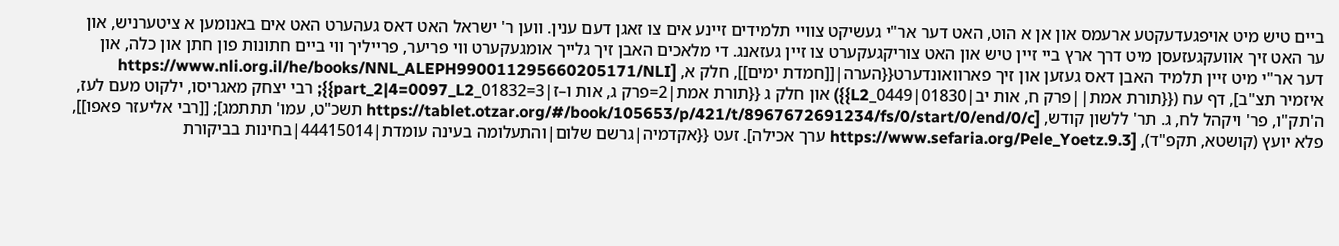ביים טיש מיט אויפגעדעקטע ארעמס און אן א הוט, האט דער אר"י געשיקט צוויי תלמידים זיינע אים צו זאגן דעם ענין. ווען ר' ישראל האט דאס געהערט האט אים באנומען א ציטערניש, און ער האט זיך אוועקגעזעסן מיט דרך ארץ ביי זיין טיש און האט צוריקגעקערט צו זיין געזאנג. די מלאכים האבן זיך גלייך אומגעקערט ווי פריער, פרייליך ווי ביים חתונות פון חתן און כלה, און דער אר"י מיט זיין תלמיד האבן דאס געזען און זיך פארוואונדערט{{הערה|[[חמדת ימים]], חלק א, [https://www.nli.org.il/he/books/NNL_ALEPH990011295660205171/NLI איזמיר תצ"ב], דף עח ({{תורת אמת||פרק ח, אות יב|01830|0449_L2}}) און חלק ג {{תורת אמת|2=פרק ג, אות ו–ז|3=01832_part_2|4=0097_L2}}; רבי יצחק מאגריסו, ילקוט מעם לעז, ה'תק"ו, פר' ויקהל לח, ג. תר' ללשון קודש, [https://tablet.otzar.org/#/book/105653/p/421/t/8967672691234/fs/0/start/0/end/0/c תשכ"ט, עמו' תתתמג]; [[רבי אליעזר פאפו]], פלא יועץ (קושטא, תקפ"ד), [https://www.sefaria.org/Pele_Yoetz.9.3 ערך אכילה]. זעט {{אקדמיה|גרשם שלום|והתעלומה בעינה עומדת|44415014|בחינות בביקורת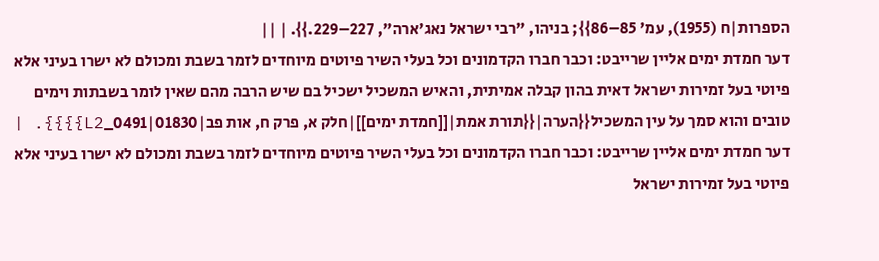הספרות|ח (1955), עמ' 85–86}}; בניהו, "רבי ישראל נאג'ארה", 227–229.}}. | ||
דער חמדת ימים אליין שרייבט: וכבר חברו הקדמונים וכל בעלי השיר פיוטים מיוחדים לזמר בשבת ומכולם לא ישרו בעיני אלא פיוטי בעל זמירות ישראל דאית בהון קבלה אמיתית, והאיש המשכיל ישכיל בם שיש הרבה מהם שאין לומר בשבתות וימים טובים והוא סמך על עין המשכיל{{הערה|{{תורת אמת|[[חמדת ימים]]|חלק א, פרק ח, אות פב|01830|0491_L2}}}}. | דער חמדת ימים אליין שרייבט: וכבר חברו הקדמונים וכל בעלי השיר פיוטים מיוחדים לזמר בשבת ומכולם לא ישרו בעיני אלא פיוטי בעל זמירות ישראל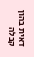דאית בהון קבלה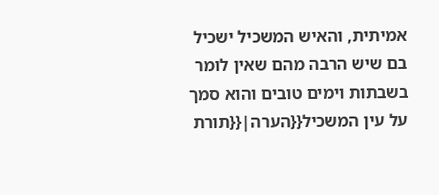אמיתית, והאיש המשכיל ישכיל בם שיש הרבה מהם שאין לומר בשבתות וימים טובים והוא סמך על עין המשכיל{{הערה|{{תורת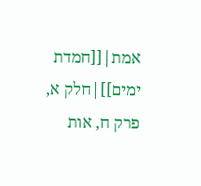אמת|[[חמדת ימים]]|חלק א, פרק ח, אות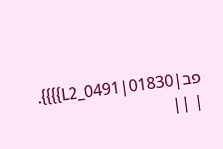פב|01830|0491_L2}}}}. | ||